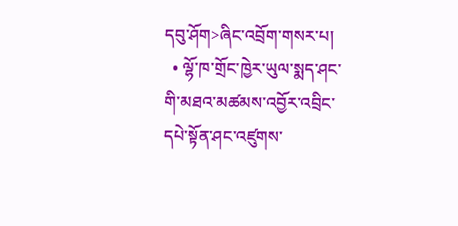དབུ་ཤོག>ཞིང་འབྲོག་གསར་པ།
  • ལྷོ་ཁ་གྲོང་ཁྱེར་ཡུལ་སྨད་ཤང་གི་མཐའ་མཚམས་འབྱོར་འབྲིང་དཔེ་སྟོན་ཤང་འཛུགས་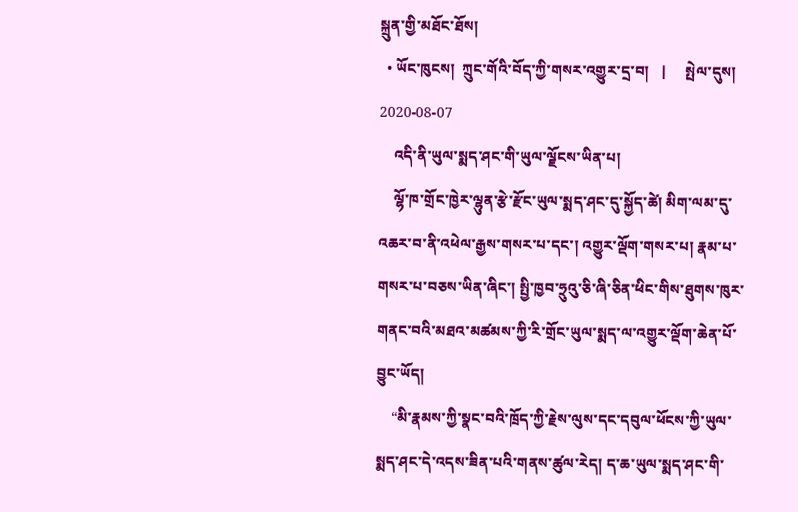སྐྲུན་གྱི་མཐོང་ཐོས།
  • ཡོང་ཁུངས།  ཀྲུང་གོའི་བོད་ཀྱི་གསར་འགྱུར་དྲ་བ།   |     སྤེལ་དུས།  2020-08-07
    འདི་ནི་ཡུལ་སྨད་ཤང་གི་ཡུལ་ལྗོངས་ཡིན་པ།
    ལྷོ་ཁ་གྲོང་ཁྱེར་ལྷུན་རྩེ་རྫོང་ཡུལ་སྨད་ཤང་དུ་སྐྱོད་ཚེ། མིག་ལམ་དུ་འཆར་བ་ནི་འཕེལ་རྒྱས་གསར་པ་དང་། འགྱུར་ལྡོག་གསར་པ། རྣམ་པ་གསར་པ་བཅས་ཡིན་ཞིང་། སྤྱི་ཁྱབ་ཧྲུའུ་ཅི་ཞི་ཅིན་ཕིང་གིས་ཐུགས་ཁུར་གནང་བའི་མཐའ་མཚམས་ཀྱི་རི་གྲོང་ཡུལ་སྨད་ལ་འགྱུར་ལྡོག་ཆེན་པོ་བྱུང་ཡོད།
    “མི་རྣམས་ཀྱི་སྣང་བའི་ཁྲོད་ཀྱི་རྗེས་ལུས་དང་དབུལ་ཕོངས་ཀྱི་ཡུལ་སྨད་ཤང་དེ་འདས་ཟིན་པའི་གནས་ཚུལ་རེད། ད་ཆ་ཡུལ་སྨད་ཤང་གི་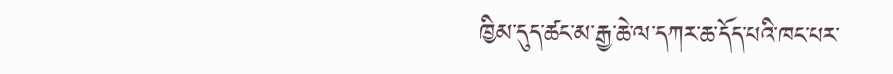ཁྱིམ་དུད་ཚང་མ་རྒྱ་ཆེ་ལ་དཀར་ཆ་དོད་པའི་ཁང་པར་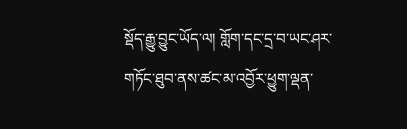སྡོད་རྒྱུ་བྱུང་ཡོད་ལ། གློག་དང་དྲ་བ་ཡང་ཤར་གཏོང་ཐུབ་ནས་ཚང་མ་འབྱོར་ཕྱུག་ལྡན་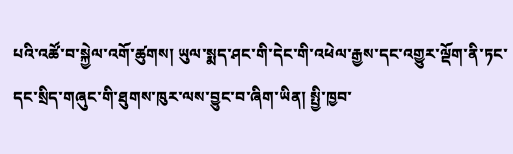པའི་འཚོ་བ་སྐྱེལ་འགོ་ཚུགས། ཡུལ་སྨད་ཤང་གི་དེང་གི་འཕེལ་རྒྱས་དང་འགྱུར་ལྡོག་ནི་ཏང་དང་སྲིད་གཞུང་གི་ཐུགས་ཁུར་ལས་བྱུང་བ་ཞིག་ཡིན། སྤྱི་ཁྱབ་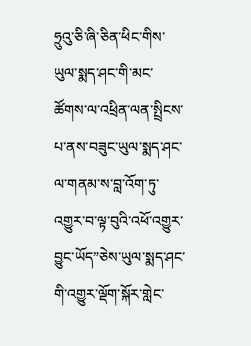ཧྲུའུ་ཅི་ཞི་ཅིན་ཕིང་གིས་ཡུལ་སྨད་ཤང་གི་མང་ཚོགས་ལ་འཕྲིན་ལན་སྤྲིངས་པ་ནས་བཟུང་ཡུལ་སྨད་ཤང་ལ་གནམ་ས་བླ་འོག་ཏུ་འགྱུར་བ་ལྟ་བུའི་འཕོ་འགྱུར་བྱུང་ཡོད”ཅེས་ཡུལ་སྨད་ཤང་གི་འགྱུར་ལྡོག་སྐོར་གླེང་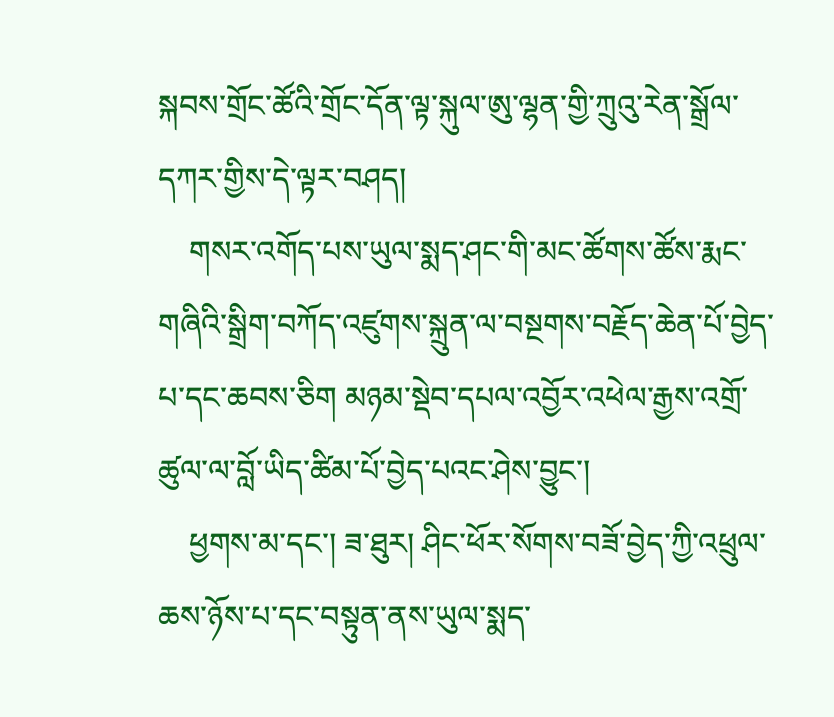སྐབས་གྲོང་ཚོའི་གྲོང་དོན་ལྟ་སྐུལ་ཨུ་ལྷན་གྱི་ཀྲུའུ་རེན་སྒྲོལ་དཀར་གྱིས་དེ་ལྟར་བཤད།
    གསར་འགོད་པས་ཡུལ་སྨད་ཤང་གི་མང་ཚོགས་ཚོས་རྨང་གཞིའི་སྒྲིག་བཀོད་འཛུགས་སྐྲུན་ལ་བསྔགས་བརྗོད་ཆེན་པོ་བྱེད་པ་དང་ཆབས་ཅིག མཉམ་སྡེབ་དཔལ་འབྱོར་འཕེལ་རྒྱས་འགྲོ་ཚུལ་ལ་བློ་ཡིད་ཚིམ་པོ་བྱེད་པའང་ཤེས་བྱུང་།
    ཕྱགས་མ་དང་། ཟ་ཐུར། ཤིང་ཕོར་སོགས་བཟོ་བྱེད་ཀྱི་འཕྲུལ་ཆས་ཉོས་པ་དང་བསྟུན་ནས་ཡུལ་སྨད་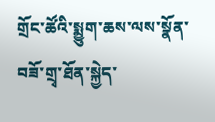གྲོང་ཚོའི་སྨྱུག་ཆས་ལས་སྣོན་བཟོ་གྲྭ་ཐོན་སྐྱེད་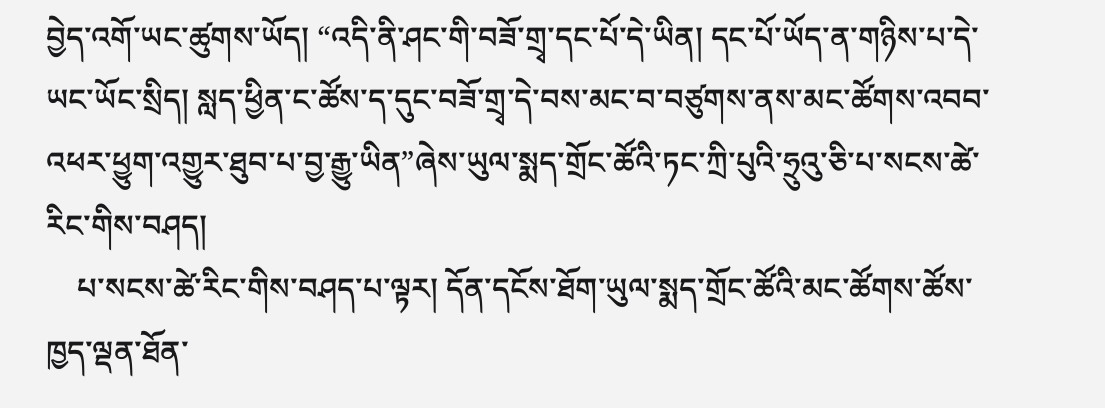བྱེད་འགོ་ཡང་ཚུགས་ཡོད། “འདི་ནི་ཤང་གི་བཟོ་གྲྭ་དང་པོ་དེ་ཡིན། དང་པོ་ཡོད་ན་གཉིས་པ་དེ་ཡང་ཡོང་སྲིད། སླད་ཕྱིན་ང་ཚོས་ད་དུང་བཟོ་གྲྭ་དེ་བས་མང་བ་བཙུགས་ནས་མང་ཚོགས་འབབ་འཕར་ཕྱུག་འགྱུར་ཐུབ་པ་བྱ་རྒྱུ་ཡིན”ཞེས་ཡུལ་སྨད་གྲོང་ཚོའི་ཏང་ཀྲི་པུའི་ཧྲུའུ་ཅི་པ་སངས་ཚེ་རིང་གིས་བཤད།
    པ་སངས་ཚེ་རིང་གིས་བཤད་པ་ལྟར། དོན་དངོས་ཐོག་ཡུལ་སྨད་གྲོང་ཚོའི་མང་ཚོགས་ཚོས་ཁྱད་ལྡན་ཐོན་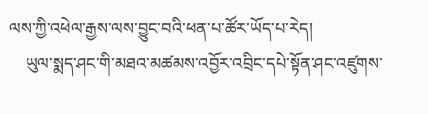ལས་ཀྱི་འཕེལ་རྒྱས་ལས་བྱུང་བའི་ཕན་པ་ཚོར་ཡོད་པ་རེད།
    ཡུལ་སྨད་ཤང་གི་མཐའ་མཚམས་འབྱོར་འབྲིང་དཔེ་སྟོན་ཤང་འཛུགས་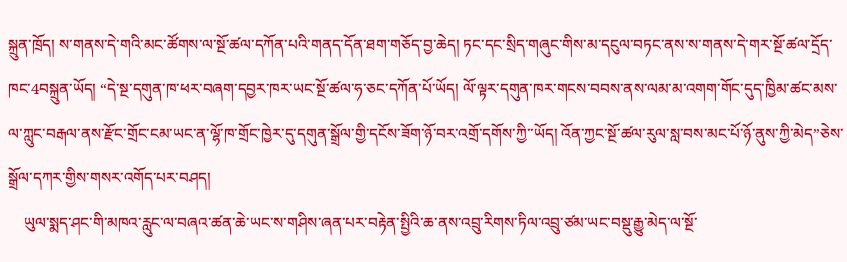སྐྲུན་ཁྲོད། ས་གནས་དེ་གའི་མང་ཚོགས་ལ་སྔོ་ཚལ་དཀོན་པའི་གནད་དོན་ཐག་གཅོད་བྱ་ཆེད། ཏང་དང་སྲིད་གཞུང་གིས་མ་དངུལ་བཏང་ནས་ས་གནས་དེ་གར་སྔོ་ཚལ་དྲོད་ཁང་4བསྐྲུན་ཡོད། “དེ་སྔ་དགུན་ཁ་ཕར་བཞག་དབྱར་ཁར་ཡང་སྔོ་ཚལ་ཧ་ཅང་དཀོན་པོ་ཡོད། ལོ་ལྟར་དགུན་ཁར་གངས་བབས་ནས་ལམ་མ་འགག་གོང་དུད་ཁྱིམ་ཚང་མས་ལ་ཀླུང་བརྒལ་ནས་རྫོང་གྲོང་ངམ་ཡང་ན་ལྷོ་ཁ་གྲོང་ཁྱེར་དུ་དགུན་སྒྲོལ་གྱི་དངོས་ཟོག་ཉོ་བར་འགྲོ་དགོས་ཀྱི་་ཡོད། འོན་ཀྱང་སྔོ་ཚལ་རུལ་སླ་བས་མང་པོ་ཉོ་ནུས་ཀྱི་མེད”ཅེས་སྒྲོལ་དཀར་གྱིས་གསར་འགོད་པར་བཤད།
    ཡུལ་སྨད་ཤང་གི་མཁའ་རླུང་ལ་བཞའ་ཚན་ཆེ་ཡང་ས་གཤིས་ཞན་པར་བརྟེན་སྤྱིའི་ཆ་ནས་འབྲུ་རིགས་ཏིལ་འབྲུ་ཙམ་ཡང་བསྡུ་རྒྱུ་མེད་ལ་སྔོ་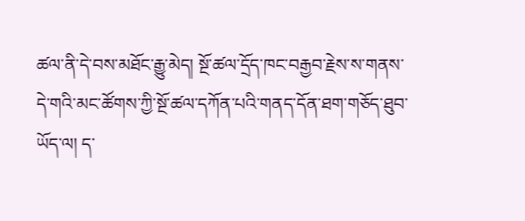ཚལ་ནི་དེ་བས་མཐོང་རྒྱུ་མེད། སྔོ་ཚལ་དྲོད་ཁང་བརྒྱབ་རྗེས་ས་གནས་དེ་གའི་མང་ཚོགས་ཀྱི་སྔོ་ཚལ་དཀོན་པའི་གནད་དོན་ཐག་གཅོད་ཐུབ་ཡོད་ལ། ད་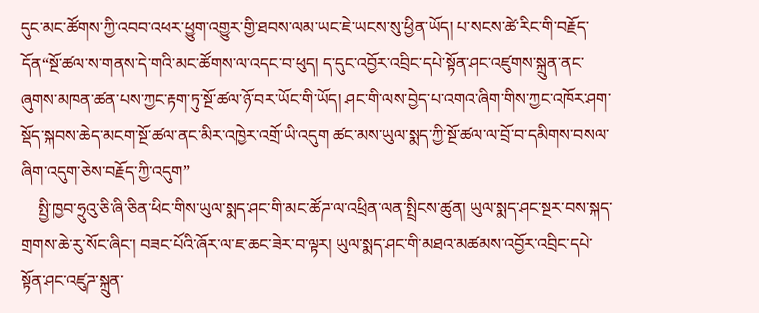དུང་མང་ཚོགས་ཀྱི་འབབ་འཕར་ཕྱུག་འགྱུར་གྱི་ཐབས་ལམ་ཡང་ཇེ་ཡངས་སུ་ཕྱིན་ཡོད། པ་སངས་ཚེ་རིང་གི་བརྗོད་དོན“སྔོ་ཚལ་ས་གནས་དེ་གའི་མང་ཚོགས་ལ་འདང་བ་ཕུད། ད་དུང་འབྱོར་འབྲིང་དཔེ་སྟོན་ཤང་འཛུགས་སྐྲུན་ནང་ཞུགས་མཁན་ཚན་པས་ཀྱང་རྟག་ཏུ་སྔོ་ཚལ་ཉོ་བར་ཡོང་གི་ཡོད། ཤང་གི་ལས་བྱེད་པ་འགའ་ཞིག་གིས་ཀྱང་འཁོར་ཤག་སྡོད་སྐབས་ཆེད་མངག་སྔོ་ཚལ་ནང་མིར་འཁྱེར་འགྲོ་ཡི་འདུག ཚང་མས་ཡུལ་སྨད་ཀྱི་སྔོ་ཚལ་ལ་བྲོ་བ་དམིགས་བསལ་ཞིག་འདུག་ཅེས་བརྗོད་ཀྱི་འདུག”
    སྤྱི་ཁྱབ་ཧྲུའུ་ཅི་ཞི་ཅིན་ཕིང་གིས་ཡུལ་སྨད་ཤང་གི་མང་ཚོཌ་ལ་འཕྲིན་ལན་སྤྲིངས་ཚུན། ཡུལ་སྨད་ཤང་སྔར་བས་སྐད་གྲགས་ཆེ་རུ་སོང་ཞིང་། བཟང་པོའི་ཞོར་ལ་ཇ་ཆང་ཟེར་བ་ལྟར། ཡུལ་སྨད་ཤང་གི་མཐའ་མཚམས་འབྱོར་འབྲིང་དཔེ་སྟོན་ཤང་འཛུཌ་སྐྲུན་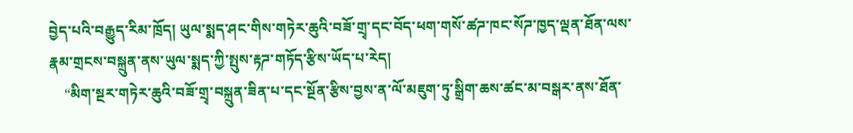བྱེད་པའི་བརྒྱུད་རིམ་ཁྲོད། ཡུལ་སྨད་ཤང་གིས་གཏེར་ཆུའི་བཟོ་གྲྭ་དང་བོད་ཕག་གསོ་ཚཌ་ཁང་སོཌ་ཁྱད་ལྡན་ཐོན་ལས་རྣམ་གྲངས་བསྐྲུན་ནས་ཡུལ་སྨད་ཀྱི་སྤུས་རྟཌ་གཏོད་རྩིས་ཡོད་པ་རེད།
    “མིག་སྔར་གཏེར་ཆུའི་བཟོ་གྲྭ་བསྐྲུན་ཟིན་པ་དང་སྔོན་རྩིས་བྱས་ན་ལོ་མཇུག་ཏུ་སྒྲིག་ཆས་ཚང་མ་བསྒར་ནས་ཐོན་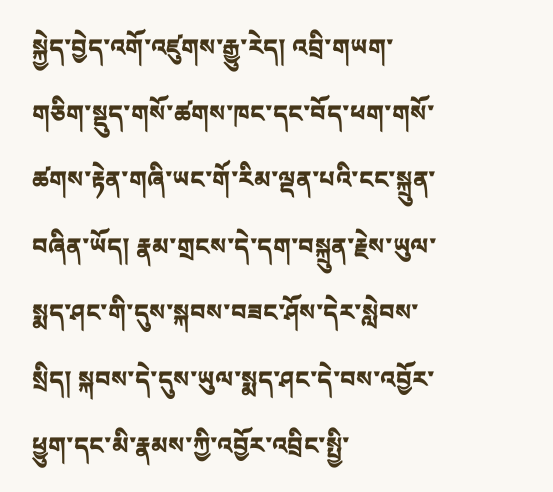སྐྱེད་བྱེད་འགོ་འཛུགས་རྒྱུ་རེད། འབྲི་གཡག་གཅིག་སྡུད་གསོ་ཚགས་ཁང་དང་བོད་ཕག་གསོ་ཚགས་རྟེན་གཞི་ཡང་གོ་རིམ་ལྡན་པའི་ངང་སྐྲུན་བཞིན་ཡོད། རྣམ་གྲངས་དེ་དག་བསྐྲུན་རྗེས་ཡུལ་སྨད་ཤང་གི་དུས་སྐབས་བཟང་ཤོས་དེར་སླེབས་སྲིད། སྐབས་དེ་དུས་ཡུལ་སྨད་ཤང་དེ་བས་འབྱོར་ཕྱུག་དང་མི་རྣམས་ཀྱི་འབྱོར་འབྲིང་སྤྱི་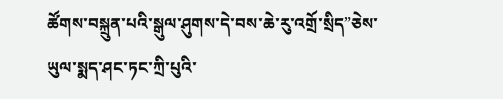ཚོགས་བསྐྲུན་པའི་སྒུལ་ཤུགས་དེ་བས་ཆེ་རུ་འགྲོ་སྲིད”ཅེས་ཡུལ་སྨད་ཤང་ཏང་ཀྲི་པུའི་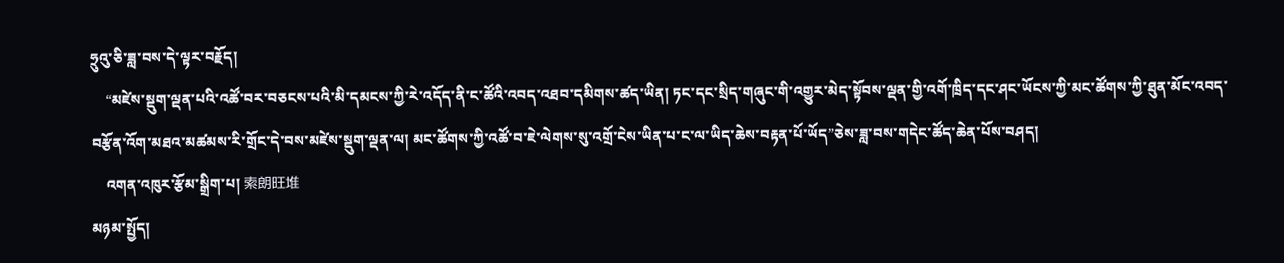ཧྲུའུ་ཅི་ཟླ་བས་དེ་ལྟར་བརྗོད།
    “མཛེས་སྡུག་ལྡན་པའི་འཚོ་བར་བཅངས་པའི་མི་དམངས་ཀྱི་རེ་འདོད་ནི་ང་ཚོའི་འབད་འཐབ་དམིགས་ཚད་ཡིན། ཏང་དང་སྲིད་གཞུང་གི་འགྱུར་མེད་སྟོབས་ལྡན་གྱི་འགོ་ཁྲིད་དང་ཤང་ཡོངས་ཀྱི་མང་ཚོགས་ཀྱི་ཐུན་མོང་འབད་བརྩོན་འོག་མཐའ་མཚམས་རི་གྲོང་དེ་བས་མཛེས་སྡུག་ལྡན་ལ། མང་ཚོགས་ཀྱི་འཚོ་བ་ཇེ་ལེགས་སུ་འགྲོ་ངེས་ཡིན་པ་ང་ལ་ཡིད་ཆེས་བརྟན་པོ་ཡོད”ཅེས་ཟླ་བས་གདེང་ཚོད་ཆེན་པོས་བཤད།
    འགན་འཁུར་རྩོམ་སྒྲིག་པ། 索朗旺堆
མཉམ་སྤྱོད།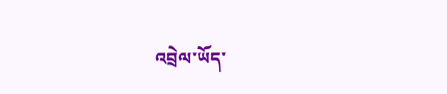འབྲེལ་ཡོད་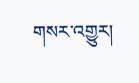གསར་འགྱུར།